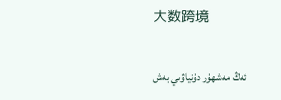大数跨境

ئەڭ مەشھۇر دۇنياۋىي بەش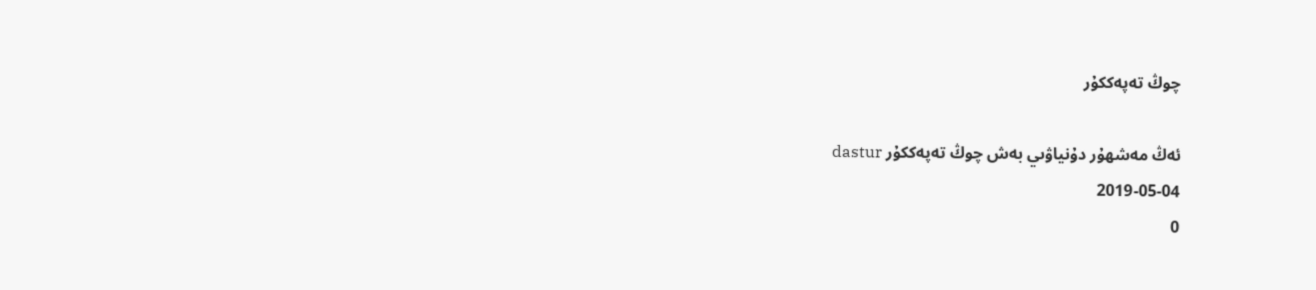چوڭ تەپەككۇر

ئەڭ مەشھۇر دۇنياۋىي بەش چوڭ تەپەككۇر dastur
2019-05-04
0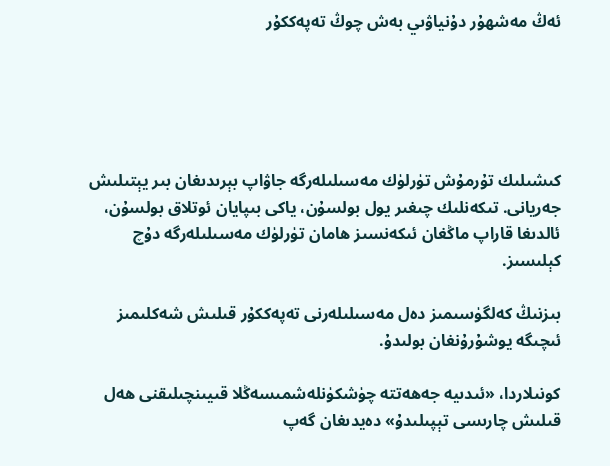ئەڭ مەشھۇر دۇنياۋىي بەش چوڭ تەپەككۇر





كىشىلىك تۇرمۇش تۈرلۈك مەسىلىلەرگە جاۋاپ بېرىدىغان بىر يېتىلىش جەريانى. تىكەنلىك چىغىر يول بولسۇن، ياكى بىپايان ئوتلاق بولسۇن، ئالدىغا قاراپ ماڭغان ئىكەنسىز ھامان تۈرلۈك مەسىلىلەرگە دۇچ كېلىسىز.

بىزنىڭ كەلگۈسىمىز دەل مەسىلىلەرنى تەپەككۇر قىلىش شەكلىمىز ئىچىگە يوشۇرۇنغان بولىدۇ.

كونىلاردا، «ئىدىيە جەھەتتە چۈشكۈنلەشمىسەڭلا قىيىنچىلىقنى ھەل قىلىش چارىسى تېپىلىدۇ» دەيدىغان گەپ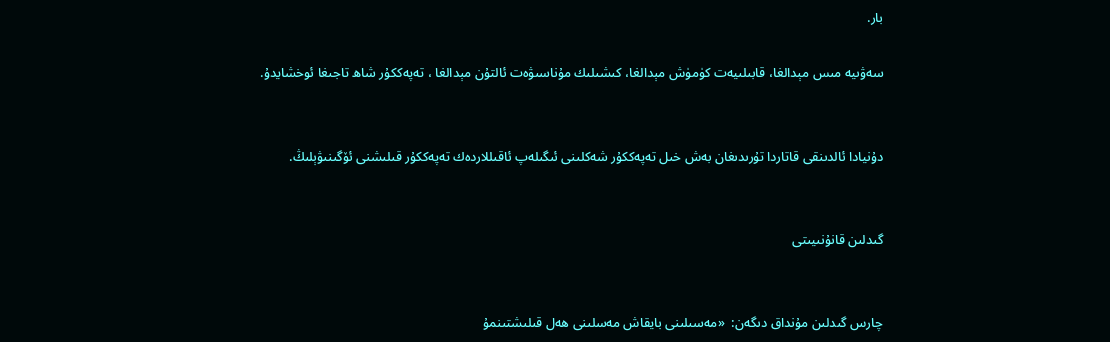بار.

سەۋىيە مىس مېدالغا، قابىلىيەت كۈمۈش مېدالغا، كىشىلىك مۇناسىۋەت ئالتۇن مېدالغا ، تەپەككۇر شاھ تاجىغا ئوخشايدۇ.


دۇنيادا ئالدىنقى قاتاردا تۇرىدىغان بەش خىل تەپەككۇر شەكلىنى ئىگىلەپ ئاقىللاردەك تەپەككۇر قىلىشنى ئۆگىنىۋېلىڭ.


گىدلىن قانۇنىيىتى


چارس گىدلىن مۇنداق دىگەن:  «مەسىلىنى بايقاش مەسلىنى ھەل قىلىشتىنمۇ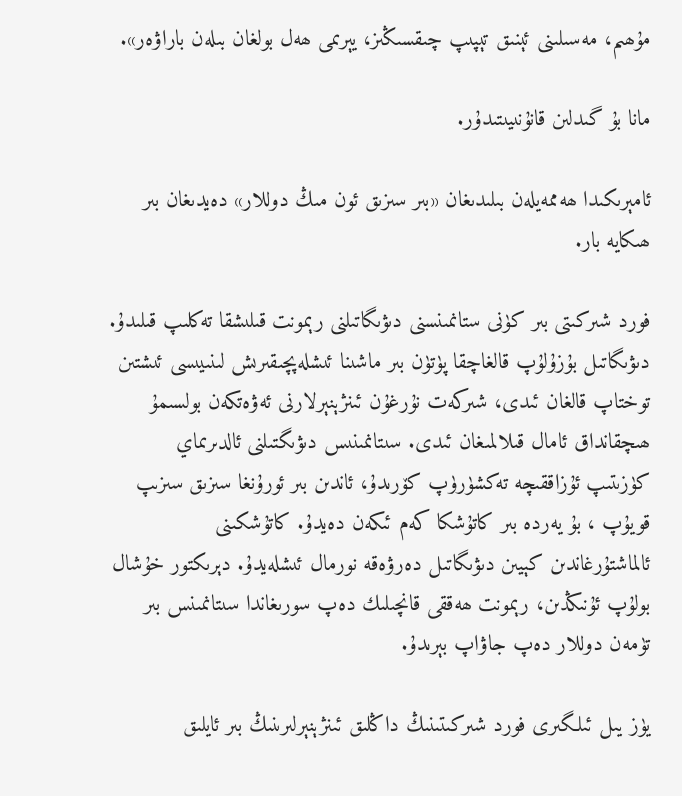مۇھىم، مەسىلىنى ئېنىق تېپىپ چىقسىڭىز، يېرىمى ھەل بولغان بىلەن باراۋەر».

مانا بۇ گىدلىن قانۇنىيىتىدۇر.

ئامېرىكىدا ھەممەيلەن بىلىدىغان «بىر سىزىق ئون مىڭ دوللار» دەيدىغان بىر ھىكايە بار.

فورد شىركىتى بىر كۈنى ستانمىنسنى دىۋىگاتىلنى رېمونت قىلىشقا تەكلىپ قىلىدۇ. دىۋىگاتىل بۇزۇلۇپ قالغاچقا پۈتۈن بىر ماشىنا ئىشلەپچىقىرىش لىنىيىسى ئىشتىن توختاپ قالغان ئىدى، شىركەت نۇرغۇن ئىنژېنېرلارنى ئەۋەتكەن بولسىمۇ ھىچقانداق ئامال قىلالمىغان ئىدى. سىتانمىنىس دىۋىگتىلنى ئالدىرىماي كۈزىتىپ ئۇزاققىچە تەكشۈرۈپ كۆرىدۇ، ئاندىن بىر ئورۇنغا سىزىق سىزىپ قويۇپ ، بۇ يەردە بىر كاتۇشكا كەم ئىكەن دەيدۇ. كاتۇشكىنى ئالماشتۇرغاندىن كېيىن دىۋىگاتىل دەرۋەقە نورمال ئىشلەيدۇ. دېرىكتور خۇشال بولۇپ ئۇنىڭدىن، رېمونت ھەققى قانچىلىك دەپ سورىغاندا سىتانمىنس بىر تۈمەن دوللار دەپ جاۋاپ بېرىدۇ.

يۈز يىل ئىلگىرى فورد شىركىتىنىڭ داڭلىق ئىنژېنېرلىرىنىڭ بىر ئايلىق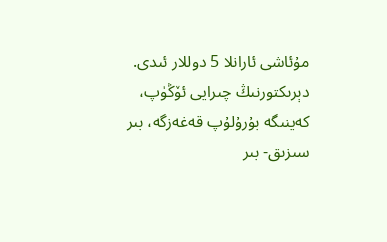مۇئاشى ئارانلا 5 دوللار ئىدى. دېرىكتورنىڭ چىرايى ئۆڭۈپ، كەينىگە بۇرۇلۇپ قەغەزگە، بىر سىزىق- بىر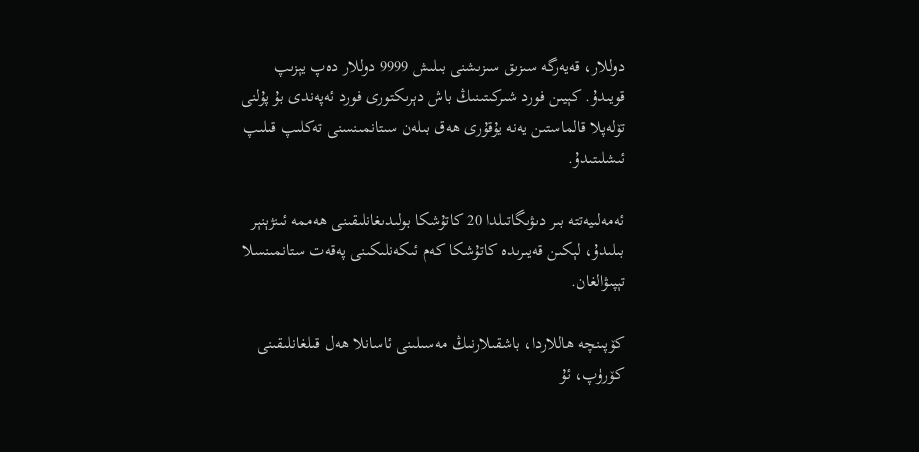دوللار، قەيەرگە سىزىق سىزىشنى بىلىش 9999 دوللار دەپ يېزىپ قويىدۇ. كېيىن فورد شىركىتىنىڭ باش دېرىكتورى فورد ئەپەندى بۇ پۇلنى تۆلەپلا قالماستىن يەنە يۇقۇرى ھەق بىلەن سىتانمىنسنى تەكلىپ قىلىپ ئىشلىتىدۇ.

ئەمەلىيەتتە بىر دىۋىگاتىلدا 20 كاتۇشكا بولىدىغانلىقىنى ھەممە ئىنژېنېر بىلىدۇ، لېكىن قەيىرىدە كاتۇشكا كەم ئىكەنلىكىنى پەقەت ستانمىنسلا تېپىۋالغان.

كۆپىنچە ھاللاردا، باشقىلارنىڭ مەسىلىنى ئاسانلا ھەل قىلغانلىقىنى كۆرۈپ، ئۇ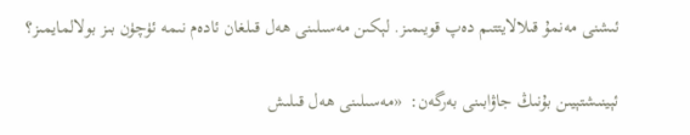ئىشنى مەنمۇ قىلالايتتىم دەپ قويىمىز. لېكىن مەسىلىنى ھەل قىلغان ئادەم نىمە ئۈچۈن بىز بولالمايمىز؟

ئېينىشتېيىن بۇنىڭ جاۋابىنى بەرگەن:  «مەسىلىنى ھەل قىلىش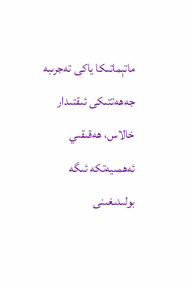ماتېماتىكا ياكى تەجرىبە جەھەتتىكى ئىقتىدار خالاس، ھەقىقىي ئەھمىيەتكە ئىگە بولىدىغىنى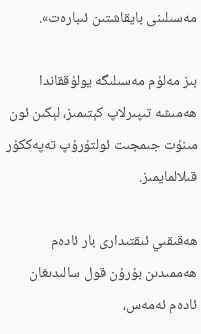مەسىلىنى بايقاشتىن ئىبارەت».

بىز مەلۇم مەسىلىگە يولۇققاندا ھەمىشە تىپىرلاپ كېتىمىز، لېكىن ئون مىنۇت جىمجىت ئولتۇرۇپ تەپەككۇر قىلالمايمىز.

ھەقىقىي ئىقتىدارى بار ئادەم ھەممىدىن بۇرۇن قول سالىدىغان ئادەم ئەمەس،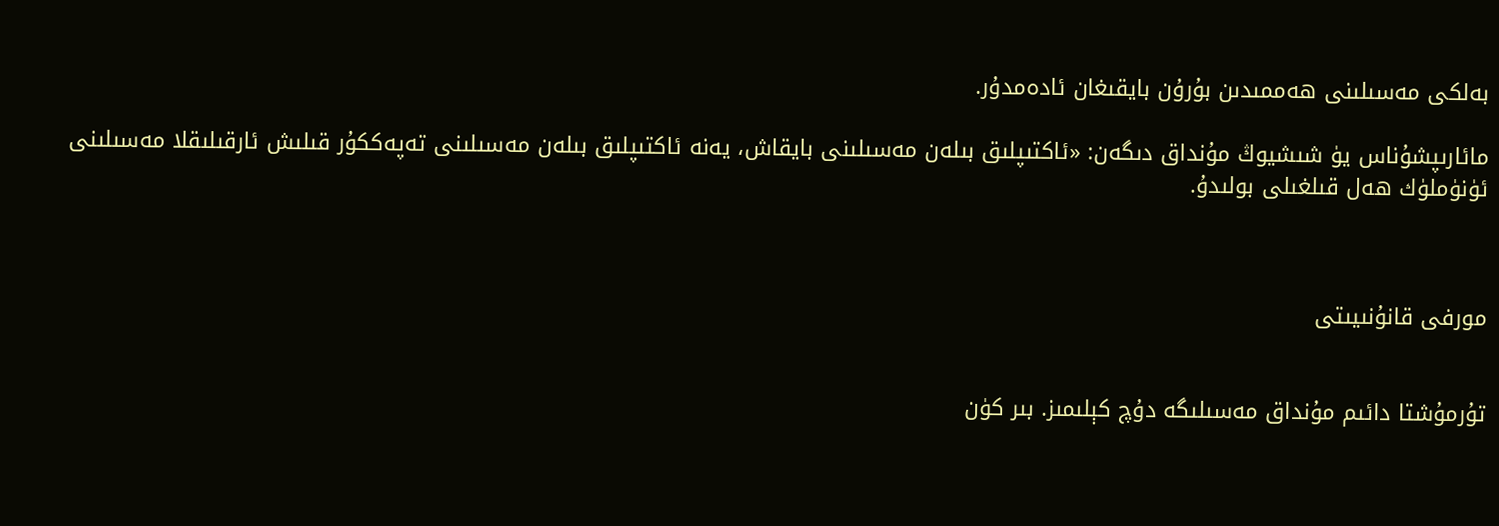بەلكى مەسىلىنى ھەممىدىن بۇرۇن بايقىغان ئادەمدۇر.

مائارىپشۇناس يۈ شىشيوڭ مۇنداق دىگەن: «ئاكتىپلىق بىلەن مەسىلىنى بايقاش، يەنە ئاكتىپلىق بىلەن مەسىلىنى تەپەككۇر قىلىش ئارقىلىقلا مەسىلىنى ئۈنۈملۈك ھەل قىلغىلى بولىدۇ.



مورفى قانۇنىيىتى


تۇرمۇشتا دائىم مۇنداق مەسىلىگە دۇچ كېلىمىز. بىر كۈن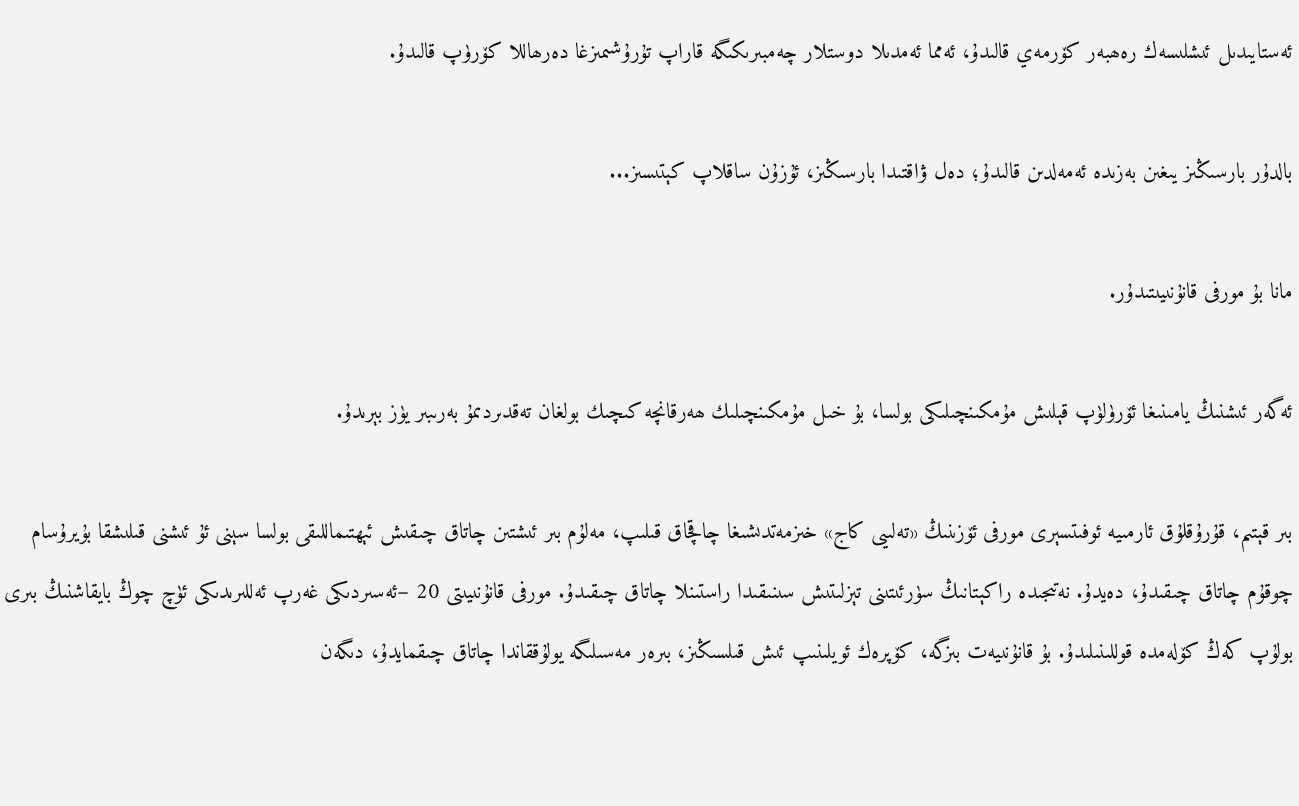ئەستايىدىل ئىشلىسەك رەھبەر كۆرمەي قالىدۇ، ئەمما ئەمدىلا دوستلار چەمبىرىكىگە قاراپ تۇرۇشىمىزغا دەرھاللا كۆرۈپ قالىدۇ.

بالدۇر بارسىڭىز يىغىن بەزىدە ئەمەلدىن قالىدۇ؛ دەل ۋاقتىدا بارسىڭىز، ئۇزۇن ساقلاپ كېتىسىز...

مانا بۇ مورفى قانۇنىيىتىدۇر.

ئەگەر ئىشنىڭ يامىنىغا ئۆرۈلۈپ قېلىش مۇمكىنچىلىكى بولسا، بۇ خىل مۇمكىنچىلىك ھەرقانچە كىچىك بولغان تەقدىردىمۇ بەرىبىر يۈز بېرىدۇ.

بىر قېتىم، قۇرۇقلۇق ئارمىيە ئوفىتسېرى مورفى ئۆزىنىڭ «تەلىيى كاج» خىزمەتدىشىغا چاقچاق قىلىپ، مەلۇم بىر ئىشتىن چاتاق چىقىش ئېھتىماللىقى بولسا سېنى ئۇ ئىشنى قىلىشقا بۇيرۇسام چوقۇم چاتاق چىقىدۇ، دەيدۇ. نەتىجىدە راكېتانىڭ سۈرئىتىنى تېزلىتىش سىنىقىدا راستىنلا چاتاق چىقىدۇ. مورفى قانۇنىيىتى 20 –ئەسىردىكى غەرپ ئەللىرىدىكى ئۈچ چوڭ بايقاشنىڭ بىرى بولۇپ كەڭ كۆلەمدە قوللىنىلىدۇ. بۇ قانۇنىيەت بىزگە، كۆپرەك ئويلىنىپ ئىش قىلسىڭىز، بىرەر مەسىلىگە يولۇققاندا چاتاق چىقمايدۇ، دىگەن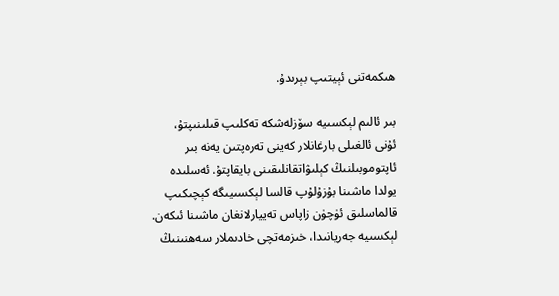ھىكمەتنى ئېيتىپ بېرىدۇ.

بىر ئالىم لېكسىيە سۆزلەشكە تەكلىپ قىلىنىپتۇ، ئۇنى ئالغىلى بارغانلار كەينى تەرەپتىن يەنە بىر ئاپتوموبىلنىڭ كېلىۋاتقانلىقىنى بايقاپتۇ. ئەسلىدە يولدا ماشىنا بۇزۇلۇپ قالسا لېكسىيىگە كېچىكىپ قالماسلىق ئۈچۈن زاپاس تەييارلانغان ماشىنا ئىكەن. لېكسىيە جەريانىدا، خىزمەتچى خادىملار سەھنىنىڭ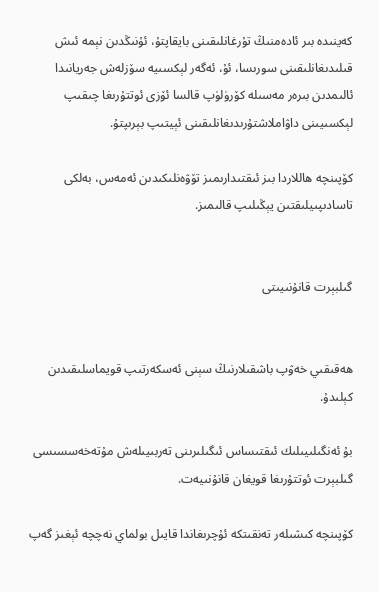كەينىدە بىر ئادەمنىڭ تۇرغانلىقىنى بايقاپتۇ، ئۇنىڭدىن نېمە ئىش قىلىدىغانلىقىنى سورىسا، ئۇ، ئەگەر لېكسىيە سۆزلەش جەريانىدا ئالىمدىن بىرەر مەسىلە كۆرۈلۈپ قالسا ئۆزى ئوتتۇرىغا چىقىپ لېكسىيىنى داۋاملاشتۇرىدىغانلىقىنى ئېيتىپ بېرىپتۇ.

كۆپىنچە ھاللاردا بىز ئىقتىدارىمىز تۆۋەنلىكىدىن ئەمەس، بەلكى تاسادىپىيلىقتىن يېڭىلىپ قالىمىز.


گىلبېرت قانۇنىيىتى


ھەقىقىي خەۋپ باشقىلارنىڭ سېنى ئەسكەرتىپ قويماسلىقىدىن كېلىدۇ.

بۇ ئەنگىلىيىلىك ئىقتىساس ئىگىلىرىنى تەربىيىلەش مۇتەخەسسىسى گىلبېرت ئوتتۇرىغا قويغان قانۇنىيەت.

كۆپىنچە كىشىلەر تەنقىتكە ئۇچرىغاندا قايىل بولماي نەچچە ئېغىز گەپ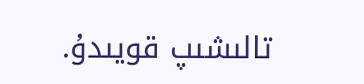تالىشىپ قويىدۇ.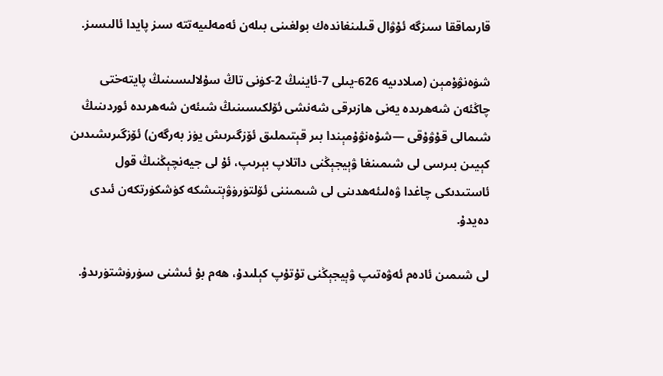قارىماققا سىزگە ئۇۋال قىلىنغاندەك بولغىنى بىلەن ئەمەلىيەتتە سىز پايدا ئالىسىز.

شۈەنۋۇمېن (مىلادىيە 626-يىلى 7-ئاينىڭ 2-كۈنى تاڭ سۇلالىسىنىڭ پايتەختى چاڭئەن شەھرىدە يەنى ھازىرقى شەنشى ئۆلكىسىنىڭ شىئەن شەھرىدە ئوردىنىڭ شىمالى قۇۋۇقى —شۇەنۋۇمېندا بىر قېتىملىق ئۆزگىرىش يۈز بەرگەن) ئۆزگىرىشىدىن كېيىن بىرسى لى شىمىنغا ۋېيجېڭنى داتلاپ بېرىپ، ئۇ لى جيەنچېڭنىڭ قول ئاستىدىكى چاغدا ۋەلىئەھدىنى لى شىمىننى ئۆلتۈرۈۋېتىشكە كۈشكۈرتكەن ئىدى دەيدۇ.

لى شىمىن ئادەم ئەۋەتىپ ۋېيجېڭنى تۇتۇپ كېلىدۇ، ھەم بۇ ئىشنى سۈرۈشتۈرىدۇ.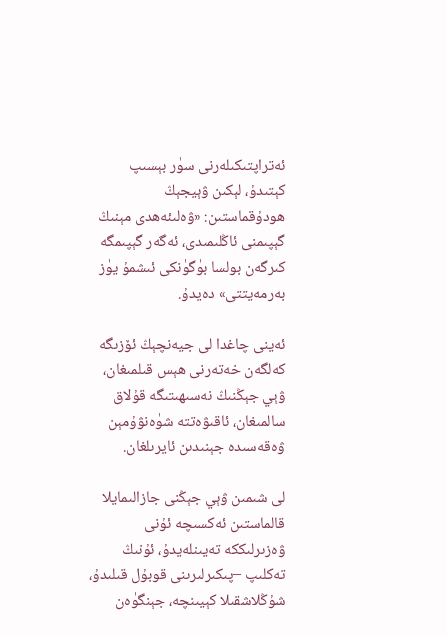ئەتراپتىكىلەرنى سۈر بېسىپ كېتىدۇ، لېكىن ۋېيجېڭ ھودۇقماستىن: «ۋەلىئەھدى مېنىڭ گېپىمنى ئاڭلىمىدى، ئەگەر گېپىمگە كىرگەن بولسا بۈگۈنكى ئىشمۇ يۈز بەرمەيتتى» دەيدۇ.

ئەينى چاغدا لى جيەنچېڭ ئۆزىگە كەلگەن خەتەرنى ھېس قىلمىغان، ۋېي جېڭنىڭ نەسىھىتىگە قۇلاق سالمىغان، ئاقىۋەتتە شۈەنۋۇمېن ۋەقەسىدە جېنىدىن ئايرىلغان.

لى شىمىن ۋېي جېڭنى جازالىمايلا قالماستىن ئەكسىچە ئۇنى ۋەزىرلىككە تەيىنلەيدۇ، ئۇنىڭ تەكلىپ –پىكىرلىرىنى قوبۇل قىلىدۇ، شۇڭلاشقىلا كېيىنچە، جېنگۈەن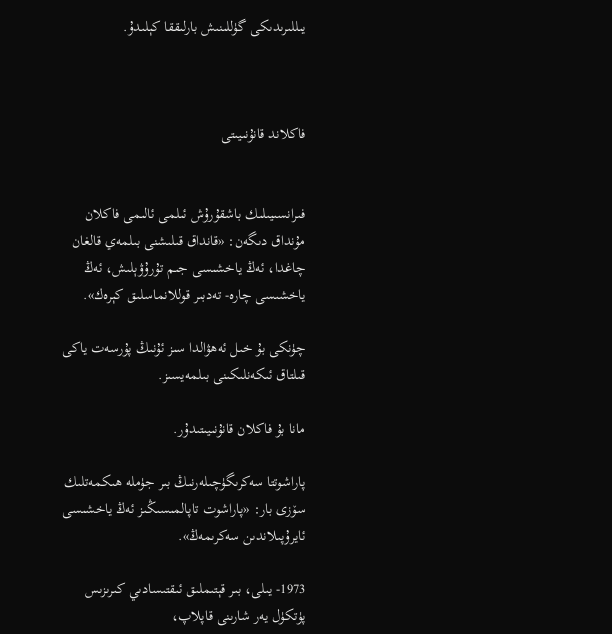يىللىرىدىكى گۈللىنىش بارلىققا كېلىدۇ.



فاكلاند قانۇنىيىتى


فىرانسىيىلىك باشقۇرۇش ئىلمى ئالىمى فاكلان مۇنداق دىگەن: «قانداق قىلىشنى بىلمەي قالغان چاغدا، ئەڭ ياخشىسى جىم تۇرۇۋېلىش، ئەڭ ياخشىسى چارە- تەدبىر قوللانماسلىق كېرەك».

چۈنكى بۇ خىل ئەھۋالدا سىز ئۇنىڭ پۇرسەت ياكى قىلتاق ئىكەنلىكىنى بىلمەيسىز.

مانا بۇ فاكلان قانۇنىيىتىدۇر.

پاراشوتتا سەكرىگۈچىلەرنىڭ بىر جۈملە ھىكمەتلىك سۆزى بار: «پاراشوت تاپالمىسىڭىز ئەڭ ياخشىسى ئايرۇپىلاندىن سەكرىمەڭ».

1973- يىلى، بىر قېتىملىق ئىقتىسادىي كىرىزىس پۈتكۈل يەر شارىنى قاپلاپ،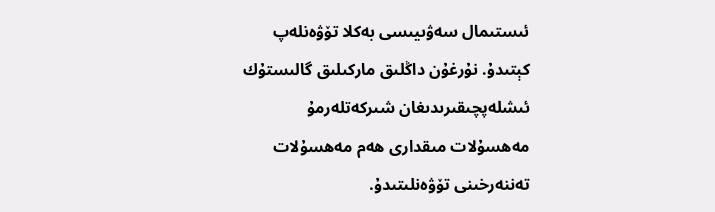ئىستىمال سەۋىيىسى بەكلا تۆۋەنلەپ كېتىدۇ. نۇرغۇن داڭلىق ماركىلىق گالىستۇك ئىشلەپچىقىرىدىغان شىركەتلەرمۇ مەھسۇلات مىقدارى ھەم مەھسۇلات تەننەرخىنى تۆۋەنلىتىدۇ.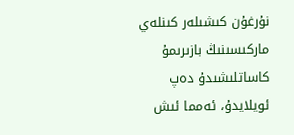نۇرغۇن كىشىلەر كىنلەي ماركىسىنىڭ بازىرىمۇ كاساتلىشىدۇ دەپ ئويلايدۇ، ئەمما ئىش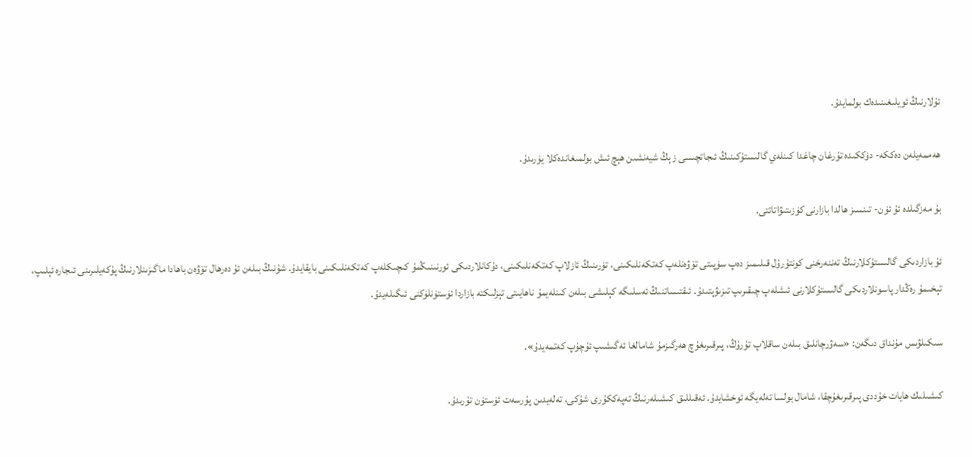ئۇلارنىڭ ئويلىغىنىدەك بولمايدۇ.

ھەممەيلەن دەككە- دۈككىدە تۇرغان چاغدا كىنلەي گالىستۇكىنىڭ ئىجاتچىسى زېڭ شيەنشىن ھېچ ئىش بولمىغاندەكلا يۈرىدۇ.

بۇ مەزگىلدە ئۇ ئۈن- تىنسىز ھالدا بازارنى كۈزىتىۋاتاتتى.

ئۇ بازاردىكى گالىستۇكلارنىڭ تەننەرخنى كونتۇرۇل قىلىمىز دەپ سۈپىتى تۆۋەنلەپ كەتكەنلىكىنى، تۈرىنىڭ ئازلاپ كەتكەنلىكىنى، دۇكانلاردىكى ئورنىنىڭمۇ كىچىكلەپ كەتكەنلىكىنى بايقايدۇ. شۇنىڭ بىلەن ئۇ دەرھال تۆۋەن باھادا ماگىزىنلارنىڭ پۇكەيلىرىنى ئىجارە ئېلىپ، تېخىمۇ رەڭدار پاسونلاردىكى گالىستۇكلارنى ئىشلەپ چىقىرىپ تىزىۋېتىدۇ. ئىقتىساتنىڭ ئەسلىگە كېلىشى بىلەن كىنلەيمۇ ناھايىتى تېزلىكتە بازاردا ئۈستۈنلۈكنى ئىگىلەيدۇ.

سىكىلۋىس مۇنداق دىگەن: «سەۋرچانلىق بىلەن ساقلاپ تۇرۇڭ، پىرقىرىغۇچ ھەرگىزمۇ شامالغا ئەگىشىپ ئۇچۇپ كەتمەيدۇ».

كىشىلىك ھايات خۇددى پىرقىرىغۇچقا، شامال بولسا تەلەيگە ئوخشايدۇ. ئەقىللىق كىشىلەرنىڭ تەپەككۇرى شۇكى، تەلەيدىن پۇرسەت ئۈستۈن تۇرىدۇ.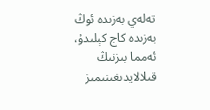تەلەي بەزىدە ئوڭ بەزىدە كاج كېلىدۇ، ئەمما بىزنىڭ قىلالايدىغىنىمىز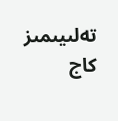تەلىيىمىز كاج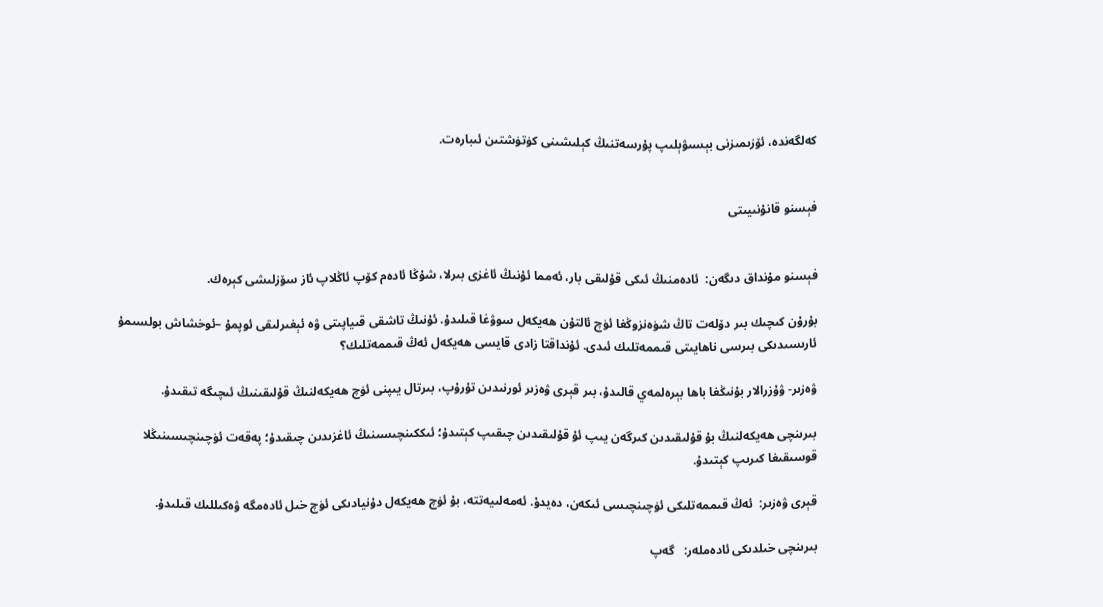كەلگەندە، ئۆزىمىزنى بېسىۋېلىپ پۇرسەتنىڭ كېلىشىنى كۈتۈشتىن ئىبارەت.


فېسنو قانۇنىيىتى


فېسنو مۇنداق دىگەن:  ئادەمنىڭ ئىكى قۇلىقى بار، ئەمما ئۇنىڭ ئاغزى بىرلا، شۇڭا ئادەم كۆپ ئاڭلاپ ئاز سۆزلىشى كېرەك.

بۇرۇن كىچىك بىر دۆلەت تاڭ شۈەنزوڭغا ئۈچ ئالتۇن ھەيكەل سوۋغا قىلىدۇ. ئۇنىڭ تاشقى قىياپىتى ۋە ئېغىرلىقى ئوپمۇ –ئوخشاش بولسىمۇ ئارىسىدىكى بىرسى ناھايىتى قىممەتلىك ئىدى. ئۇنداقتا زادى قايسى ھەيكەل ئەڭ قىممەتلىك؟

ۋەزىر- ۋۇزرالار بۇنىڭغا باھا بېرەلمەي قالىدۇ، بىر قېرى ۋەزىر ئورنىدىن تۇرۇپ، بىرتال يىپنى ئۈچ ھەيكەلنىڭ قۇلىقىنىڭ ئىچىگە تىقىدۇ.

بىرىنچى ھەيكەلنىڭ بۇ قۇلىقىدىن كىرگەن يىپ ئۇ قۇلىقىدىن چىقىپ كېتىدۇ؛ ئىككىنچىسىنىڭ ئاغزىدىن چىقىدۇ؛ پەقەت ئۈچىنچىسىنىڭلا قوسىقىغا كىرىپ كېتىدۇ.

قېرى ۋەزىر:  ئەڭ قىممەتلىكى ئۈچىنچىسى ئىكەن، دەيدۇ. ئەمەلىيەتتە، بۇ ئۈچ ھەيكەل دۇنيادىكى ئۈچ خىل ئادەمگە ۋەكىللىك قىلىدۇ.

بىرىنچى خىلدىكى ئادەملەر:   گەپ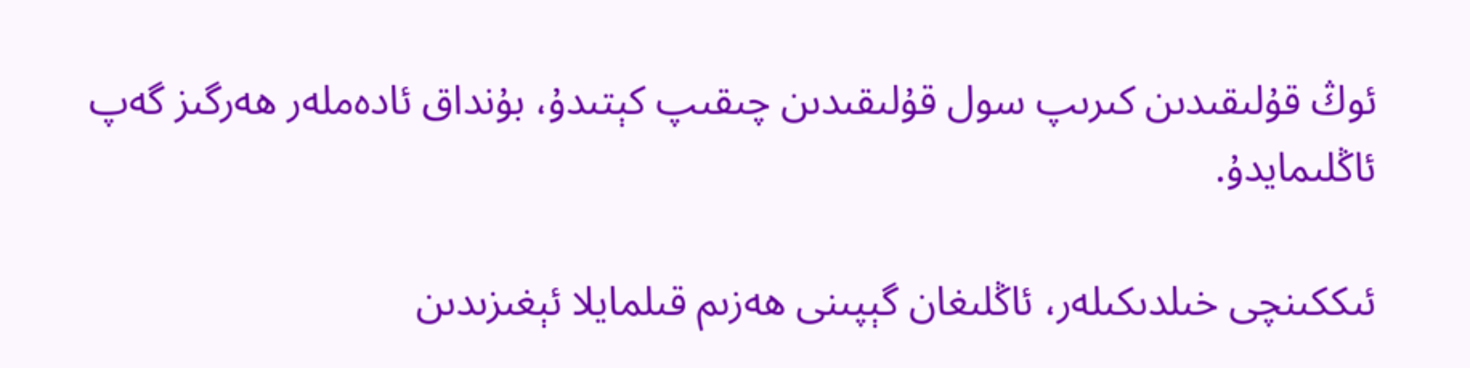ئوڭ قۇلىقىدىن كىرىپ سول قۇلىقىدىن چىقىپ كېتىدۇ، بۇنداق ئادەملەر ھەرگىز گەپ ئاڭلىمايدۇ.

ئىككىنچى خىلدىكىلەر، ئاڭلىغان گېپىنى ھەزىم قىلمايلا ئېغىزىدىن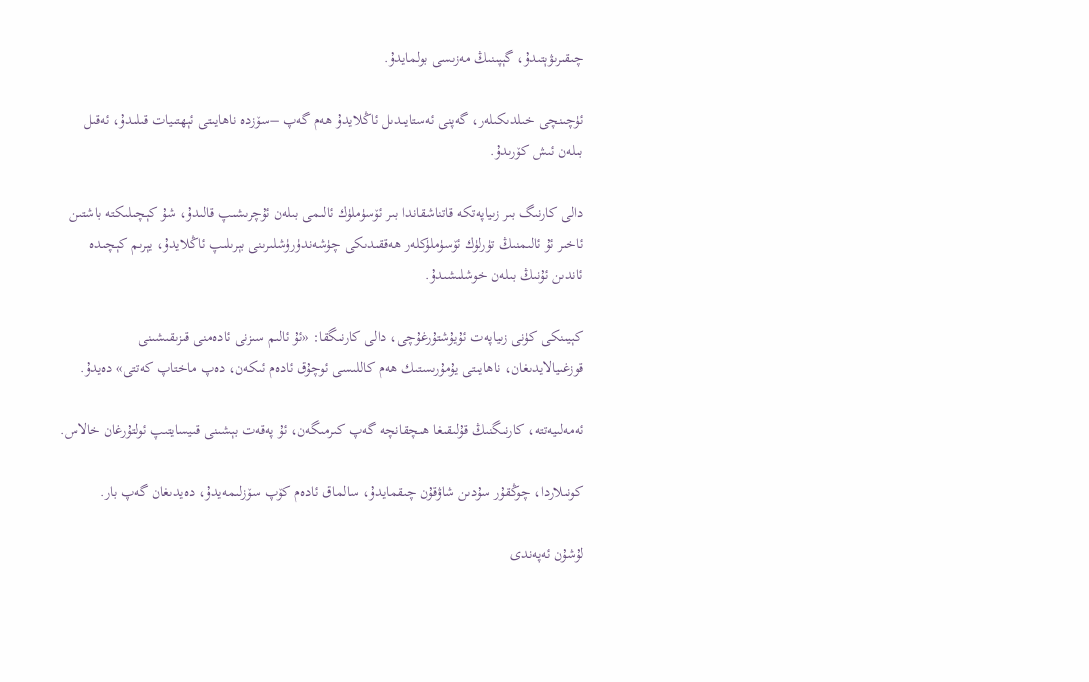چىقىرىۋېتىدۇ، گېپىنىڭ مەزىسى بولمايدۇ.

ئۈچىنچى خىلدىكىلەر، گەپنى ئەستايىدىل ئاڭلايدۇ ھەم گەپ –سۆزدە ناھايىتى ئېھتىيات قىلىدۇ، ئەقىل بىلەن ئىش كۆرىدۇ.

دالى كارنىگ بىر زىياپەتكە قاتناشقاندا بىر ئۆسۈملۈك ئالىمى بىلەن ئۇچرىشىپ قالىدۇ، شۇ كېچىلىكتە باشتىن ئاخىر ئۇ ئالىمنىڭ تۈرلۈك ئۆسۈملۈكلەر ھەققىدىكى چۈشەندۈرۈشلىرىنى بېرىلىپ ئاڭلايدۇ، يېرىم كېچىدە ئاندىن ئۇنىڭ بىلەن خوشلىشىدۇ.

كېيىنكى كۈنى زىياپەت ئۇيۇشتۇرغۇچى، دالى كارنىگقا: «ئۇ ئالىم سىزنى ئادەمنى قىزىقىشىنى قوزغىيالايدىغان، ناھايىتى يۇمۇرىستىك ھەم كاللىسى ئوچۇق ئادەم ئىكەن، دەپ ماختاپ كەتتى» دەيدۇ.

ئەمەلىيەتتە، كارنىگنىڭ قۇلىقىغا ھىچقانچە گەپ كىرمىگەن، ئۇ پەقەت بېشىنى قىيسايتىپ ئولتۇرغان خالاس.

كونىلاردا، چوڭقۇر سۇدىن شاۋقۇن چىقمايدۇ، سالماق ئادەم كۆپ سۆزلىمەيدۇ، دەيدىغان گەپ بار.

لۇشۇن ئەپەندى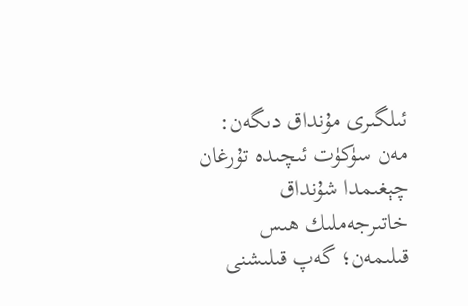ئىلگىرى مۇنداق دىگەن:  مەن سۈكۈت ئىچىدە تۇرغان چېغىمدا شۇنداق خاتىرجەملىك ھىس قىلىمەن؛ گەپ قىلىشنى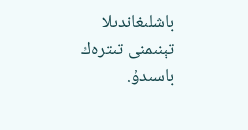باشلىغاندىلا تېنىمنى تىترەك باسىدۇ.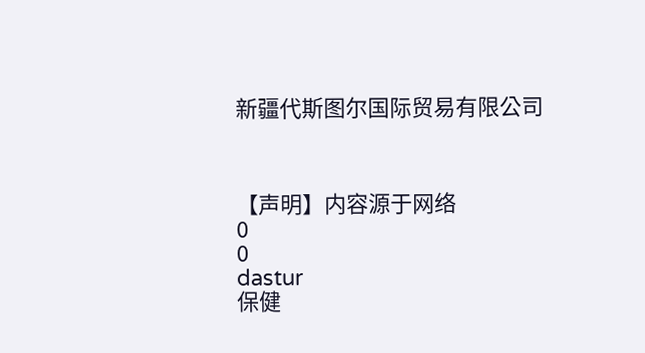新疆代斯图尔国际贸易有限公司



【声明】内容源于网络
0
0
dastur
保健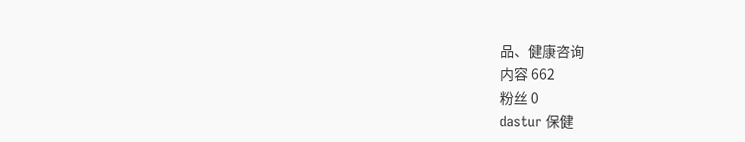品、健康咨询
内容 662
粉丝 0
dastur 保健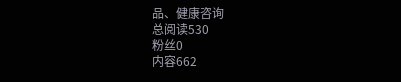品、健康咨询
总阅读530
粉丝0
内容662